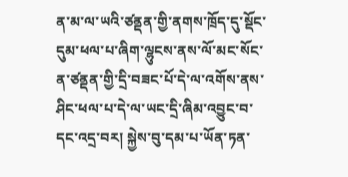ན་མ་ལ་ཡའི་ཙནྡན་གྱི་ནགས་ཁྲོད་དུ་སྡོང་དུམ་ཕལ་པ་ཞིག་ལྷུངས་ནས་ལོ་མང་སོང་ན་ཙནྡན་གྱི་དྲི་བཟང་པོ་དེ་ལ་འགོས་ནས་ཤིང་ཕལ་པ་དེ་ལ་ཡང་དྲི་ཞིམ་འབྱུང་བ་དང་འདྲ་བར། སྐྱེས་བུ་དམ་པ་ཡོན་ཏན་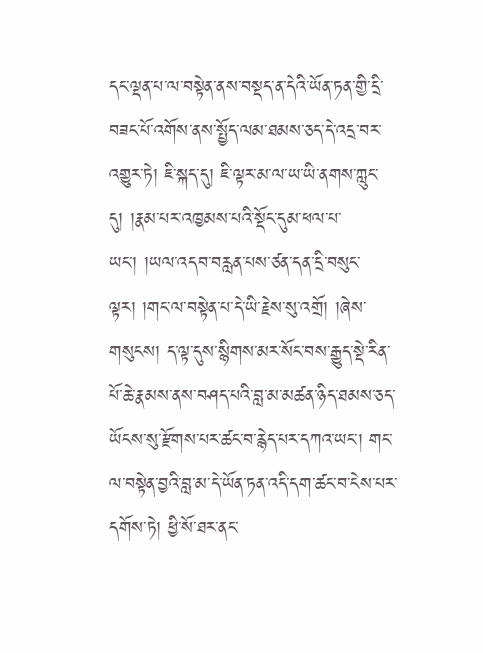དང་ལྡན་པ་ལ་བསྟེན་ནས་བསྡད་ན་དེའི་ཡོན་ཏན་གྱི་དྲི་བཟང་པོ་འགོས་ནས་སྤྱོད་ལམ་ཐམས་ཅད་དེ་འདྲ་བར་འགྱུར་ཏེ། ཇི་སྐད་དུ། ཇི་ལྟར་མ་ལ་ཡ་ཡི་ནགས་ཀླུང་དུ། །རྣམ་པར་འཁྱམས་པའི་སྡོང་དུམ་ཕལ་པ་ཡང་། །ཡལ་འདབ་བརླན་པས་ཙན་དན་དྲི་བསུང་ལྟར། །གང་ལ་བསྟེན་པ་དེ་ཡི་རྗེས་སུ་འགྲོ། །ཞེས་གསུངས། ད་ལྟ་དུས་སྙིགས་མར་སོང་བས་རྒྱུད་སྡེ་རིན་པོ་ཆེ་རྣམས་ནས་བཤད་པའི་བླ་མ་མཚན་ཉིད་ཐམས་ཅད་ཡོངས་སུ་རྫོགས་པར་ཚང་བ་རྙེད་པར་དཀའ་ཡང་། གང་ལ་བསྟེན་བྱའི་བླ་མ་དེ་ཡོན་ཏན་འདི་དག་ཚང་བ་ངེས་པར་དགོས་ཏེ། ཕྱི་སོ་ཐར་ནང་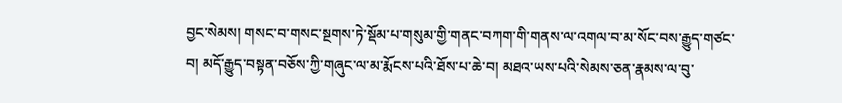བྱང་སེམས། གསང་བ་གསང་སྔགས་ཏེ་སྡོམ་པ་གསུམ་གྱི་གནང་བཀག་གི་གནས་ལ་འགལ་བ་མ་སོང་བས་རྒྱུད་གཙང་བ། མདོ་རྒྱུད་བསྟན་བཅོས་ཀྱི་གཞུང་ལ་མ་རྨོངས་པའི་ཐོས་པ་ཆེ་བ། མཐའ་ཡས་པའི་སེམས་ཅན་རྣམས་ལ་བུ་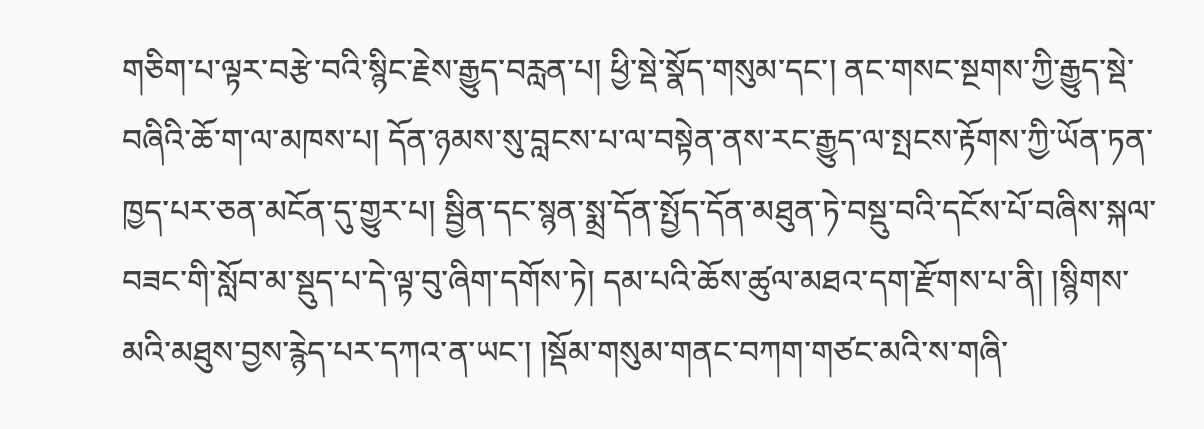གཅིག་པ་ལྟར་བརྩེ་བའི་སྙིང་རྗེས་རྒྱུད་བརླན་པ། ཕྱི་སྡེ་སྣོད་གསུམ་དང་། ནང་གསང་སྔགས་ཀྱི་རྒྱུད་སྡེ་བཞིའི་ཆོ་ག་ལ་མཁས་པ། དོན་ཉམས་སུ་བླངས་པ་ལ་བསྟེན་ནས་རང་རྒྱུད་ལ་སྤངས་རྟོགས་ཀྱི་ཡོན་ཏན་ཁྱད་པར་ཅན་མངོན་དུ་གྱུར་པ། སྦྱིན་དང་སྙན་སྨྲ་དོན་སྤྱོད་དོན་མཐུན་ཏེ་བསྡུ་བའི་དངོས་པོ་བཞིས་སྐལ་བཟང་གི་སློབ་མ་སྡུད་པ་དེ་ལྟ་བུ་ཞིག་དགོས་ཏེ། དམ་པའི་ཆོས་ཚུལ་མཐའ་དག་རྫོགས་པ་ནི། །སྙིགས་མའི་མཐུས་བྱས་རྙེད་པར་དཀའ་ན་ཡང་། །སྡོམ་གསུམ་གནང་བཀག་གཙང་མའི་ས་གཞི་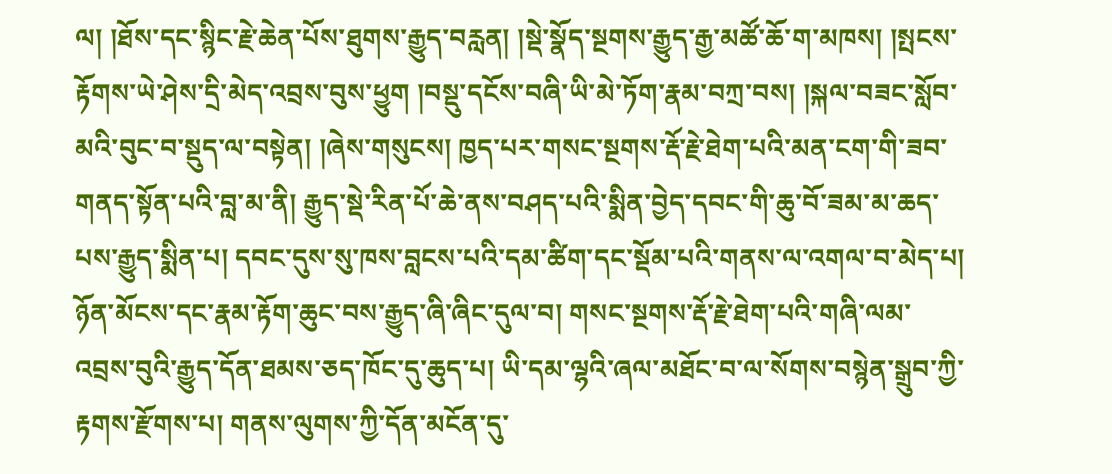ལ། །ཐོས་དང་སྙིང་རྗེ་ཆེན་པོས་ཐུགས་རྒྱུད་བརླན། །སྡེ་སྣོད་སྔགས་རྒྱུད་རྒྱ་མཚོ་ཆོ་ག་མཁས། །སྤངས་རྟོགས་ཡེ་ཤེས་དྲི་མེད་འབྲས་བུས་ཕྱུག །བསྡུ་དངོས་བཞི་ཡི་མེ་ཏོག་རྣམ་བཀྲ་བས། །སྐལ་བཟང་སློབ་མའི་བུང་བ་སྡུད་ལ་བསྟེན། །ཞེས་གསུངས། ཁྱད་པར་གསང་སྔགས་རྡོ་རྗེ་ཐེག་པའི་མན་ངག་གི་ཟབ་གནད་སྟོན་པའི་བླ་མ་ནི། རྒྱུད་སྡེ་རིན་པོ་ཆེ་ནས་བཤད་པའི་སྨིན་བྱེད་དབང་གི་ཆུ་བོ་ཟམ་མ་ཆད་པས་རྒྱུད་སྨིན་པ། དབང་དུས་སུ་ཁས་བླངས་པའི་དམ་ཚིག་དང་སྡོམ་པའི་གནས་ལ་འགལ་བ་མེད་པ། ཉོན་མོངས་དང་རྣམ་རྟོག་ཆུང་བས་རྒྱུད་ཞི་ཞིང་དུལ་བ། གསང་སྔགས་རྡོ་རྗེ་ཐེག་པའི་གཞི་ལམ་འབྲས་བུའི་རྒྱུད་དོན་ཐམས་ཅད་ཁོང་དུ་ཆུད་པ། ཡི་དམ་ལྷའི་ཞལ་མཐོང་བ་ལ་སོགས་བསྙེན་སྒྲུབ་ཀྱི་རྟགས་རྫོགས་པ། གནས་ལུགས་ཀྱི་དོན་མངོན་དུ་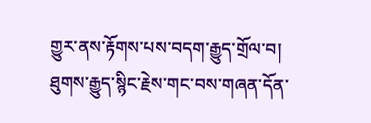གྱུར་ནས་རྟོགས་པས་བདག་རྒྱུད་གྲོལ་བ། ཐུགས་རྒྱུད་སྙིང་རྗེས་གང་བས་གཞན་དོན་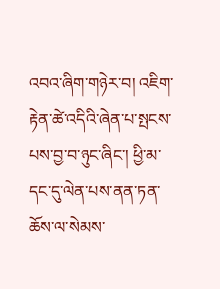འབའ་ཞིག་གཉེར་བ། འཇིག་རྟེན་ཚེ་འདིའི་ཞེན་པ་སྤངས་པས་བྱ་བ་ཉུང་ཞིང་། ཕྱི་མ་དང་དུ་ལེན་པས་ནན་ཏན་ཆོས་ལ་སེམས་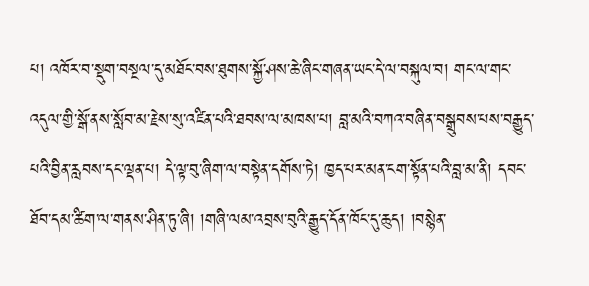པ། འཁོར་བ་སྡུག་བསྔལ་དུ་མཐོང་བས་ཐུགས་སྐྱོ་ཤས་ཆེ་ཞིང་གཞན་ཡང་དེ་ལ་བསྐུལ་བ། གང་ལ་གང་འདུལ་གྱི་སྒོ་ནས་སློབ་མ་རྗེས་སུ་འཛིན་པའི་ཐབས་ལ་མཁས་པ། བླ་མའི་བཀའ་བཞིན་བསྒྲུབས་པས་བརྒྱུད་པའི་བྱིན་རླབས་དང་ལྡན་པ། དེ་ལྟ་བུ་ཞིག་ལ་བསྟེན་དགོས་ཏེ། ཁྱད་པར་མན་ངག་སྟོན་པའི་བླ་མ་ནི། དབང་ཐོབ་དམ་ཚིག་ལ་གནས་ཤིན་ཏུ་ཞི། །གཞི་ལམ་འབྲས་བུའི་རྒྱུད་དོན་ཁོང་དུ་ཆུད། །བསྙེན་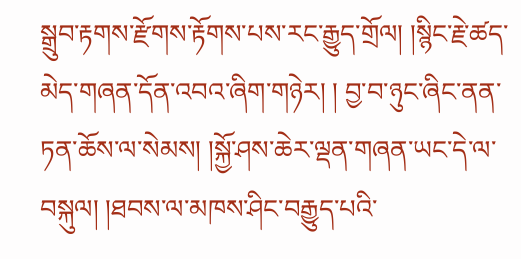སྒྲུབ་རྟགས་རྫོགས་རྟོགས་པས་རང་རྒྱུད་གྲོལ། །སྙིང་རྗེ་ཚད་མེད་གཞན་དོན་འབའ་ཞིག་གཉེར། ། བྱ་བ་ཉུང་ཞིང་ནན་ཏན་ཆོས་ལ་སེམས། །སྐྱོ་ཤས་ཆེར་ལྡན་གཞན་ཡང་དེ་ལ་བསྐུལ། །ཐབས་ལ་མཁས་ཤིང་བརྒྱུད་པའི་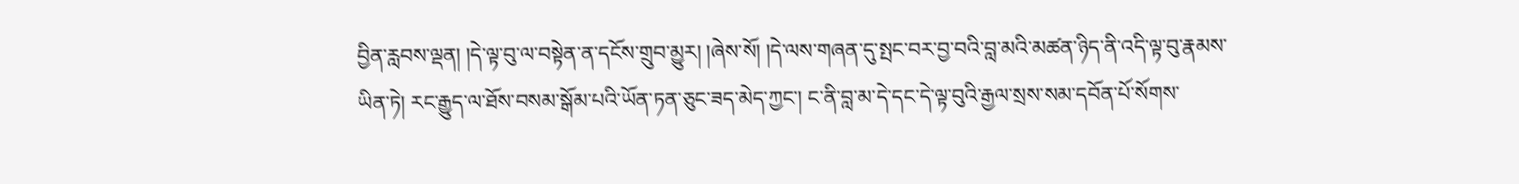བྱིན་རླབས་ལྡན། །དེ་ལྟ་བུ་ལ་བསྟེན་ན་དངོས་གྲུབ་མྱུར། །ཞེས་སོ། །དེ་ལས་གཞན་དུ་སྤང་བར་བྱ་བའི་བླ་མའི་མཚན་ཉིད་ནི་འདི་ལྟ་བུ་རྣམས་ཡིན་ཏེ། རང་རྒྱུད་ལ་ཐོས་བསམ་སྒོམ་པའི་ཡོན་ཏན་ཅུང་ཟད་མེད་ཀྱང་། ང་ནི་བླ་མ་དེ་དང་དེ་ལྟ་བུའི་རྒྱལ་སྲས་སམ་དབོན་པོ་སོགས་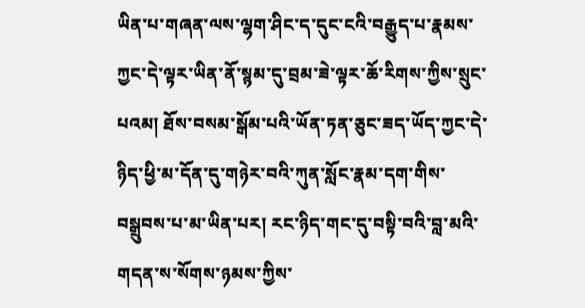ཡིན་པ་གཞན་ལས་ལྷག་ཤིང་ད་དུང་ངའི་བརྒྱུད་པ་རྣམས་ཀྱང་དེ་ལྟར་ཡིན་ནོ་སྙམ་དུ་བྲམ་ཟེ་ལྟར་ཆོ་རིགས་ཀྱིས་སྲུང་པའམ། ཐོས་བསམ་སྒོམ་པའི་ཡོན་ཏན་ཅུང་ཟད་ཡོད་ཀྱང་དེ་ཉིད་ཕྱི་མ་དོན་དུ་གཉེར་བའི་ཀུན་སློང་རྣམ་དག་གིས་བསྒྲུབས་པ་མ་ཡིན་པར། རང་ཉིད་གང་དུ་བསྟི་བའི་བླ་མའི་གདན་ས་སོགས་ཉམས་ཀྱིས་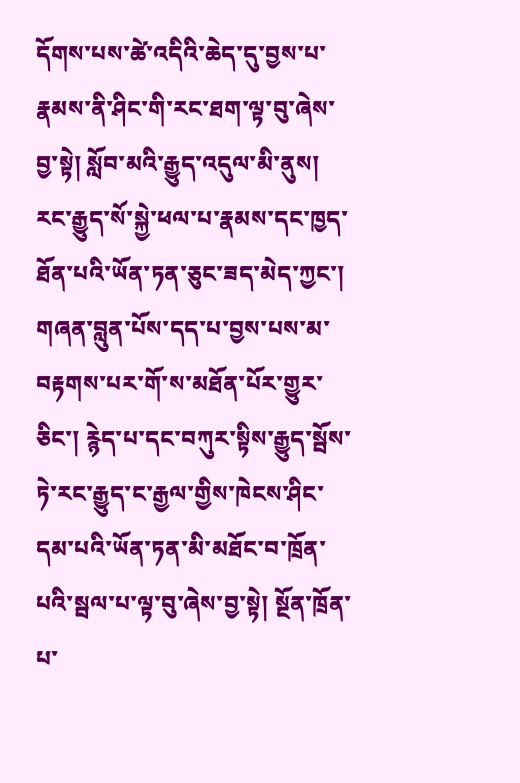དོགས་པས་ཚེ་འདིའི་ཆེད་དུ་བྱས་པ་རྣམས་ནི་ཤིང་གི་རང་ཐག་ལྟ་བུ་ཞེས་བྱ་སྟེ། སློབ་མའི་རྒྱུད་འདུལ་མི་ནུས། རང་རྒྱུད་སོ་སྐྱེ་ཕལ་པ་རྣམས་དང་ཁྱད་ཐོན་པའི་ཡོན་ཏན་ཅུང་ཟད་མེད་ཀྱང་། གཞན་བླུན་པོས་དད་པ་བྱས་པས་མ་བརྟགས་པར་གོ་ས་མཐོན་པོར་གྱུར་ཅིང་། རྙེད་པ་དང་བཀུར་སྟིས་རྒྱུད་སྦོས་ཏེ་རང་རྒྱུད་ང་རྒྱལ་གྱིས་ཁེངས་ཤིང་དམ་པའི་ཡོན་ཏན་མི་མཐོང་བ་ཁྲོན་པའི་སྦལ་པ་ལྟ་བུ་ཞེས་བྱ་སྟེ། སྔོན་ཁྲོན་པ་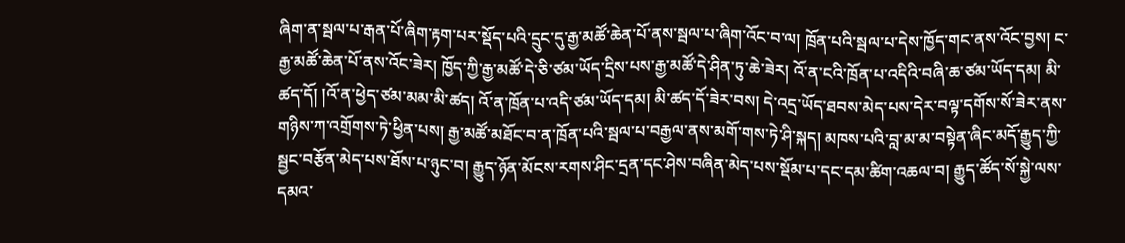ཞིག་ན་སྦལ་པ་རྒན་པོ་ཞིག་རྟག་པར་སྡོད་པའི་དྲུང་དུ་རྒྱ་མཚོ་ཆེན་པོ་ནས་སྦལ་པ་ཞིག་འོང་བ་ལ། ཁྲོན་པའི་སྦལ་པ་དེས་ཁྱོད་གང་ནས་འོང་བྱས། ང་རྒྱ་མཚོ་ཆེན་པོ་ནས་འོང་ཟེར། ཁྱོད་ཀྱི་རྒྱ་མཚོ་དེ་ཅི་ཙམ་ཡོད་དྲིས་པས་རྒྱ་མཚོ་དེ་ཤིན་ཏུ་ཆེ་ཟེར། འོ་ན་ངའི་ཁྲོན་པ་འདིའི་བཞི་ཆ་ཙམ་ཡོད་དམ། མི་ཚད་དོ། །འོ་ན་ཕྱེད་ཙམ་མམ་མི་ཚད། འོ་ན་ཁྲོན་པ་འདི་ཙམ་ཡོད་དམ། མི་ཚད་དོ་ཟེར་བས། དེ་འདྲ་ཡོད་ཐབས་མེད་པས་དེར་བལྟ་དགོས་སོ་ཟེར་ནས་གཉིས་ཀ་འགྲོགས་ཏེ་ཕྱིན་པས། རྒྱ་མཚོ་མཐོང་བ་ན་ཁྲོན་པའི་སྦལ་པ་བརྒྱལ་ནས་མགོ་གས་ཏེ་ཤི་སྐད། མཁས་པའི་བླ་མ་མ་བསྟེན་ཞིང་མདོ་རྒྱུད་ཀྱི་སྦྱང་བརྩོན་མེད་པས་ཐོས་པ་ཉུང་བ། རྒྱུད་ཉོན་མོངས་རགས་ཤིང་དྲན་དང་ཤེས་བཞིན་མེད་པས་སྡོམ་པ་དང་དམ་ཚིག་འཆལ་བ། རྒྱུད་ཚོད་སོ་སྐྱེ་ལས་དམའ་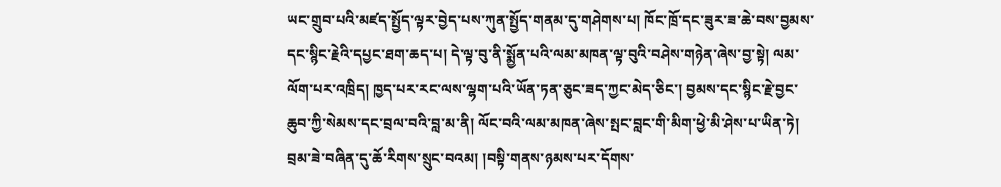ཡང་གྲུབ་པའི་མཛད་སྤྱོད་ལྟར་བྱེད་པས་ཀུན་སྤྱོད་གནམ་དུ་གཤེགས་པ། ཁོང་ཁྲོ་དང་ཟུར་ཟ་ཆེ་བས་བྱམས་དང་སྙིང་རྗེའི་དཔྱང་ཐག་ཆད་པ། དེ་ལྟ་བུ་ནི་སྨྱོན་པའི་ལམ་མཁན་ལྟ་བུའི་བཤེས་གཉེན་ཞེས་བྱ་སྟེ། ལམ་ལོག་པར་འཁྲིད། ཁྱད་པར་རང་ལས་ལྷག་པའི་ཡོན་ཏན་ཅུང་ཟད་ཀྱང་མེད་ཅིང་། བྱམས་དང་སྙིང་རྗེ་བྱང་ཆུབ་ཀྱི་སེམས་དང་བྲལ་བའི་བླ་མ་ནི། ལོང་བའི་ལམ་མཁན་ཞེས་སྤང་བླང་གི་མིག་ཕྱེ་མི་ཤེས་པ་ཡིན་ཏེ། བྲམ་ཟེ་བཞིན་དུ་ཆོ་རིགས་སྲུང་བའམ། །བསྟི་གནས་ཉམས་པར་དོགས་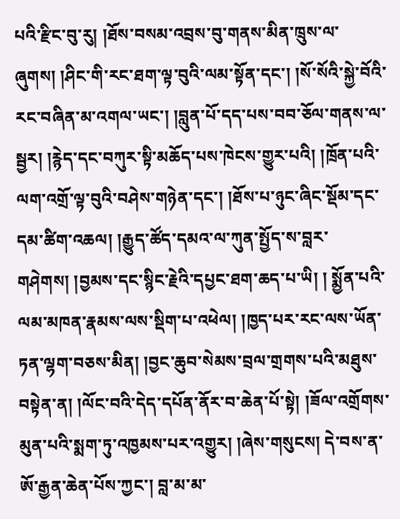པའི་རྫིང་བུ་རུ། །ཐོས་བསམ་འབྲས་བུ་གནས་མིན་ཁྲུས་ལ་ཞུགས། །ཤིང་གི་རང་ཐག་ལྟ་བུའི་ལམ་སྟོན་དང་། །སོ་སོའི་སྐྱེ་བོའི་རང་བཞིན་མ་འགལ་ཡང་། །བླུན་པོ་དད་པས་བབ་ཅོལ་གནས་ལ་སྦྱར། །རྙེད་དང་བཀུར་སྟི་མཆོད་པས་ཁེངས་གྱུར་པའི། །ཁྲོན་པའི་ལག་འགྲོ་ལྟ་བུའི་བཤེས་གཉེན་དང་། །ཐོས་པ་ཉུང་ཞིང་སྡོམ་དང་དམ་ཚིག་འཆལ། །རྒྱུད་ཚོད་དམའ་ལ་ཀུན་སྤྱོད་ས་བླར་གཤེགས། །བྱམས་དང་སྙིང་རྗེའི་དཔྱང་ཐག་ཆད་པ་ཡི། ། སྨྱོན་པའི་ལམ་མཁན་རྣམས་ལས་སྡིག་པ་འཕེལ། །ཁྱད་པར་རང་ལས་ཡོན་ཏན་ལྷག་བཅས་མིན། །བྱང་ཆུབ་སེམས་བྲལ་གྲགས་པའི་མཐུས་བསྟེན་ན། །ལོང་བའི་དེད་དཔོན་ནོར་བ་ཆེན་པོ་སྟེ། །ཟོལ་འགྲོགས་མུན་པའི་སྨག་ཏུ་འཁྱམས་པར་འགྱུར། །ཞེས་གསུངས། དེ་བས་ན་ཨོ་རྒྱན་ཆེན་པོས་ཀྱང་། བླ་མ་མ་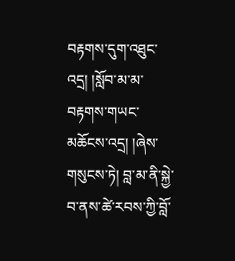བརྟགས་དུག་འཐུང་འདྲ། །སློབ་མ་མ་བརྟགས་གཡང་མཆོངས་འདྲ། །ཞེས་གསུངས་ཏེ། བླ་མ་ནི་སྐྱེ་བ་ནས་ཚེ་རབས་ཀྱི་བློ་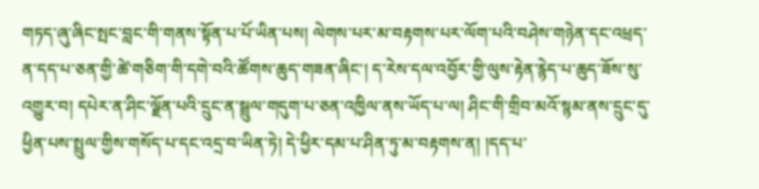གཏད་ཞུ་ཞིང་སྤང་བླང་གི་གནས་སྟོན་པ་པོ་ཡིན་པས། ལེགས་པར་མ་བརྟགས་པར་ལོག་པའི་བཤེས་གཉེན་དང་འཕྲད་ན་དད་པ་ཅན་གྱི་ཚེ་གཅིག་གི་དགེ་བའི་ཚོགས་ཆུད་གཟན་ཞིང་། ད་རེས་དལ་འབྱོར་གྱི་ལུས་རྟེན་རྙེད་པ་ཆུད་ཟོས་སུ་འགྱུར་བ། དཔེར་ན་ཤིང་ལྗོན་པའི་དྲུང་ན་སྦྲུལ་གདུག་པ་ཅན་འཁྱིལ་ནས་ཡོད་པ་ལ། ཤིང་གི་གྲིབ་མའོ་སྙམ་ནས་དྲུང་དུ་ཕྱིན་པས་སྤྲུལ་གྱིས་གསོད་པ་དང་འདྲ་བ་ཡིན་ཏེ། དེ་ཕྱིར་དམ་པ་ཤིན་ཏུ་མ་བརྟགས་ན། །དད་པ་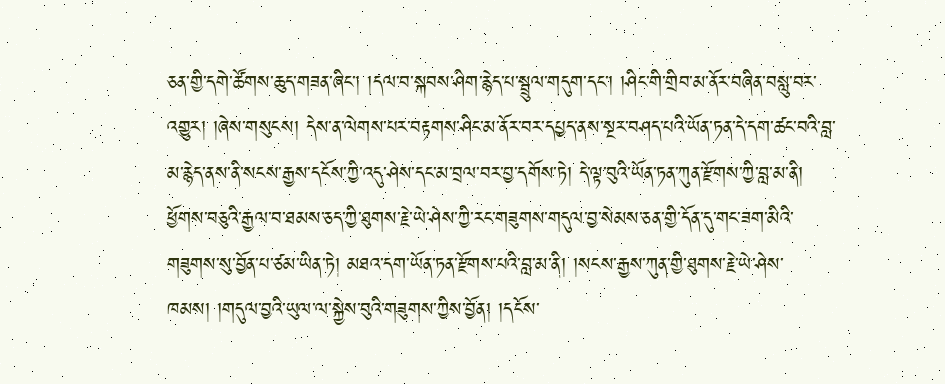ཅན་གྱི་དགེ་ཚོགས་ཆུད་གཟན་ཞིང་། །དལ་བ་སྐབས་ཤིག་རྙེད་པ་སྦྲུལ་གདུག་དང་། །ཤིང་གི་གྲིབ་མ་ནོར་བཞིན་བསླུ་བར་འགྱུར། །ཞེས་གསུངས། དེས་ན་ལེགས་པར་བརྟགས་ཤིང་མ་ནོར་བར་དཔྱད་ནས་སྔར་བཤད་པའི་ཡོན་ཏན་དེ་དག་ཚང་བའི་བླ་མ་རྙེད་ནས་ནི་སངས་རྒྱས་དངོས་ཀྱི་འདུ་ཤེས་དང་མ་བྲལ་བར་བྱ་དགོས་ཏེ། དེ་ལྟ་བུའི་ཡོན་ཏན་ཀུན་རྫོགས་ཀྱི་བླ་མ་ནི། ཕྱོགས་བཅུའི་རྒྱལ་བ་ཐམས་ཅད་ཀྱི་ཐུགས་རྗེ་ཡེ་ཤེས་ཀྱི་རང་གཟུགས་གདུལ་བྱ་སེམས་ཅན་གྱི་དོན་དུ་གང་ཟག་མིའི་གཟུགས་སུ་བྱོན་པ་ཙམ་ཡིན་ཏེ། མཐའ་དག་ཡོན་ཏན་རྫོགས་པའི་བླ་མ་ནི། །སངས་རྒྱས་ཀུན་གྱི་ཐུགས་རྗེ་ཡེ་ཤེས་ཁམས། །གདུལ་བྱའི་ཡུལ་ལ་སྐྱེས་བུའི་གཟུགས་ཀྱིས་བྱོན། །དངོས་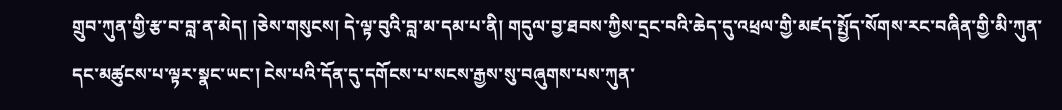གྲུབ་ཀུན་གྱི་རྩ་བ་བླ་ན་མེད། །ཅེས་གསུངས། དེ་ལྟ་བུའི་བླ་མ་དམ་པ་ནི། གདུལ་བྱ་ཐབས་ཀྱིས་དྲང་བའི་ཆེད་དུ་འཕྲལ་གྱི་མཛད་སྤྱོད་སོགས་རང་བཞིན་གྱི་མི་ཀུན་དང་མཚུངས་པ་ལྟར་སྣང་ཡང་། ངེས་པའི་དོན་དུ་དགོངས་པ་སངས་རྒྱས་སུ་བཞུགས་པས་ཀུན་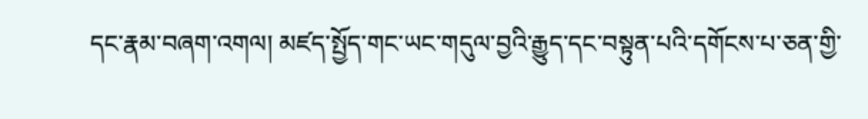དང་རྣམ་བཞག་འགལ། མཛད་སྤྱོད་གང་ཡང་གདུལ་བྱའི་རྒྱུད་དང་བསྟུན་པའི་དགོངས་པ་ཅན་གྱི་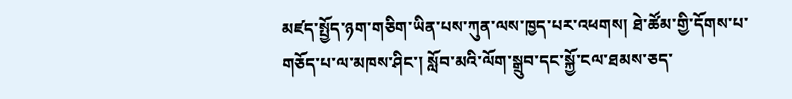མཛད་སྤྱོད་ཉག་གཅིག་ཡིན་པས་ཀུན་ལས་ཁྱད་པར་འཕགས། ཐེ་ཚོམ་གྱི་དོགས་པ་གཅོད་པ་ལ་མཁས་ཤིང་། སློབ་མའི་ལོག་སྒྲུབ་དང་སྐྱོ་ངལ་ཐམས་ཅད་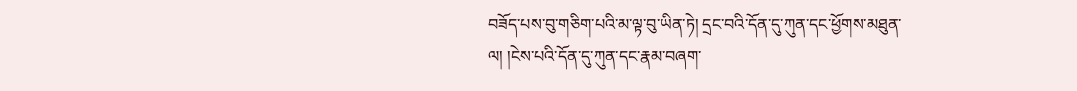བཟོད་པས་བུ་གཅིག་པའི་མ་ལྟ་བུ་ཡིན་ཏེ། དྲང་བའི་དོན་དུ་ཀུན་དང་ཕྱོགས་མཐུན་ལ། །ངེས་པའི་དོན་དུ་ཀུན་དང་རྣམ་བཞག་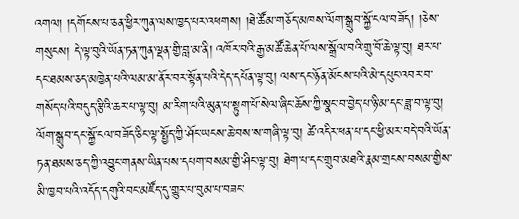འགལ། །དགོངས་པ་ཅན་ཕྱིར་ཀུན་ལས་ཁྱད་པར་འཕགས། །ཐེ་ཚོམ་གཅོད་མཁས་ལོག་སྒྲུབ་སྐྱོ་ངལ་བཟོད། །ཅེས་གསུངས། དེ་ལྟ་བུའི་ཡོན་ཏན་ཀུན་ལྡན་གྱི་བླ་མ་ནི། འཁོར་བའི་རྒྱ་མཚོ་ཆེན་པོ་ལས་སྒྲོལ་བའི་གྲུ་བོ་ཆེ་ལྟ་བུ། ཐར་པ་དང་ཐམས་ཅད་མཁྱེན་པའི་ལམ་མ་ནོར་བར་སྟོན་པའི་དེད་དཔོན་ལྟ་བུ། ལས་དང་ཉོན་མོངས་པའི་མེ་དཔུང་འབར་བ་གསོད་པའི་བདུད་རྩིའི་ཆར་པ་ལྟ་བུ། མ་རིག་པའི་མུན་པ་སྟུག་པོ་སེལ་ཞིང་ཆོས་ཀྱི་སྣང་བ་བྱེད་པ་ཉི་མ་དང་ཟླ་བ་ལྟ་བུ། ལོག་སྒྲུབ་དང་སྐྱོ་ངལ་བཟོད་ཅིང་ལྟ་སྤྱོད་ཀྱི་ཤོང་ཡངས་ཆེ་བས་ས་གཞི་ལྟ་བུ། ཚེ་འདིར་ཕན་པ་དང་ཕྱི་མར་བདེ་བའི་ཡོན་ཏན་ཐམས་ཅད་ཀྱི་འབྱུང་གནས་ཡིན་པས་དཔག་བསམ་གྱི་ཤིང་ལྟ་བུ། ཐེག་པ་དང་གྲུབ་མཐའི་རྣམ་གྲངས་བསམ་གྱིས་མི་ཁྱབ་པའི་འདོད་དགུའི་བང་མཛོད་དུ་གྱུར་པ་བུམ་པ་བཟང་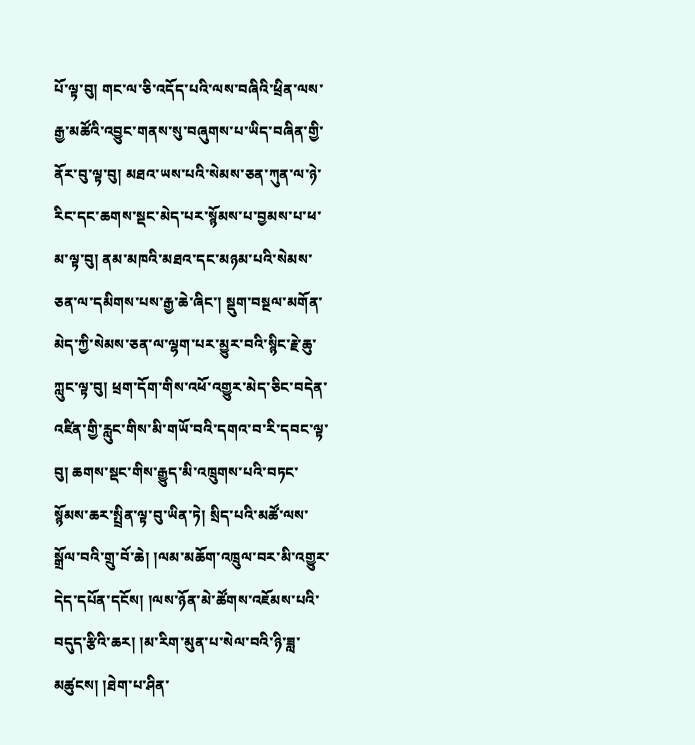པོ་ལྟ་བུ། གང་ལ་ཅི་འདོད་པའི་ལས་བཞིའི་ཕྲིན་ལས་རྒྱ་མཚོའི་འབྱུང་གནས་སུ་བཞུགས་པ་ཡིད་བཞིན་གྱི་ནོར་བུ་ལྟ་བུ། མཐའ་ཡས་པའི་སེམས་ཅན་ཀུན་ལ་ཉེ་རིང་དང་ཆགས་སྡང་མེད་པར་སྙོམས་པ་བྱམས་པ་ཕ་མ་ལྟ་བུ། ནམ་མཁའི་མཐའ་དང་མཉམ་པའི་སེམས་ཅན་ལ་དམིགས་པས་རྒྱ་ཆེ་ཞིང་། སྡུག་བསྔལ་མགོན་མེད་ཀྱི་སེམས་ཅན་ལ་ལྷག་པར་མྱུར་བའི་སྙིང་རྗེ་ཆུ་ཀླུང་ལྟ་བུ། ཕྲག་དོག་གིས་འཕོ་འགྱུར་མེད་ཅིང་བདེན་འཛིན་གྱི་རླུང་གིས་མི་གཡོ་བའི་དགའ་བ་རི་དབང་ལྟ་བུ། ཆགས་སྡང་གིས་རྒྱུད་མི་འཁྲུགས་པའི་བཏང་སྙོམས་ཆར་སྤྲིན་ལྟ་བུ་ཡིན་ཏེ། སྲིད་པའི་མཚོ་ལས་སྒྲོལ་བའི་གྲུ་བོ་ཆེ། །ལམ་མཆོག་འཁྲུལ་བར་མི་འགྱུར་དེད་དཔོན་དངོས། །ལས་ཉོན་མེ་ཚོགས་འཇོམས་པའི་བདུད་རྩིའི་ཆར། །མ་རིག་མུན་པ་སེལ་བའི་ཉི་ཟླ་མཚུངས། །ཐེག་པ་ཤིན་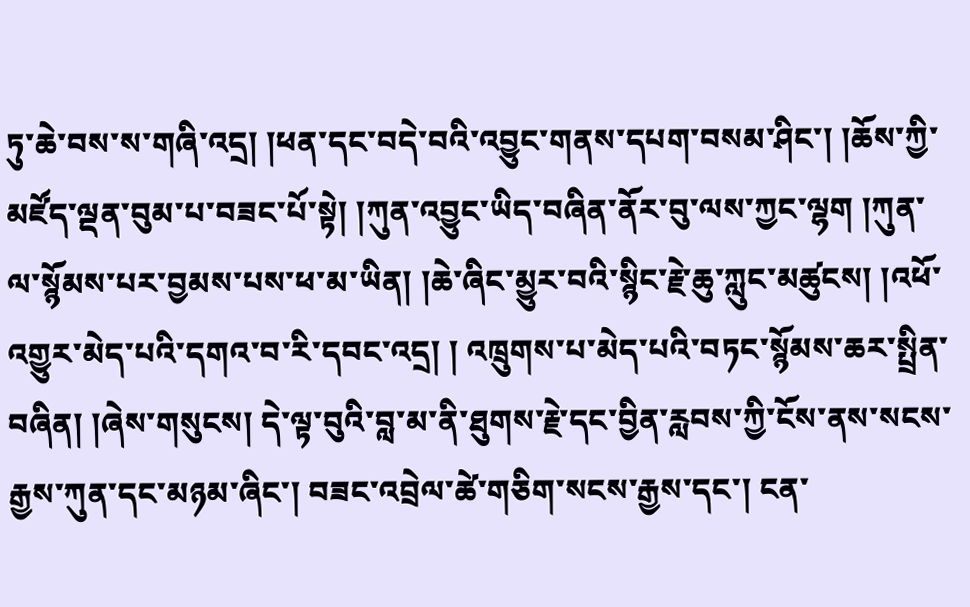ཏུ་ཆེ་བས་ས་གཞི་འདྲ། །ཕན་དང་བདེ་བའི་འབྱུང་གནས་དཔག་བསམ་ཤིང་། །ཆོས་ཀྱི་མཛོད་ལྡན་བུམ་པ་བཟང་པོ་སྟེ། །ཀུན་འབྱུང་ཡིད་བཞིན་ནོར་བུ་ལས་ཀྱང་ལྷག །ཀུན་ལ་སྙོམས་པར་བྱམས་པས་ཕ་མ་ཡིན། །ཆེ་ཞིང་མྱུར་བའི་སྙིང་རྗེ་ཆུ་ཀླུང་མཚུངས། །འཕོ་འགྱུར་མེད་པའི་དགའ་བ་རི་དབང་འདྲ། ། འཁྲུགས་པ་མེད་པའི་བཏང་སྙོམས་ཆར་སྤྲིན་བཞིན། །ཞེས་གསུངས། དེ་ལྟ་བུའི་བླ་མ་ནི་ཐུགས་རྗེ་དང་བྱིན་རླབས་ཀྱི་ངོས་ནས་སངས་རྒྱས་ཀུན་དང་མཉམ་ཞིང་། བཟང་འབྲེལ་ཚེ་གཅིག་སངས་རྒྱས་དང་། ངན་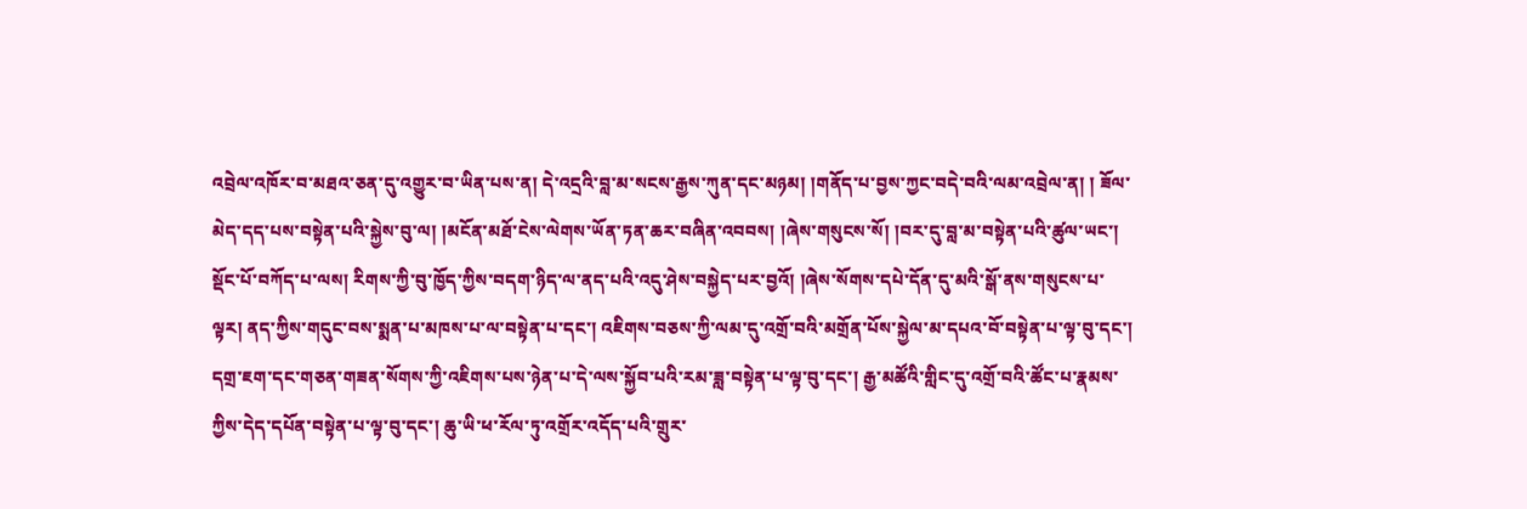འབྲེལ་འཁོར་བ་མཐའ་ཅན་དུ་འགྱུར་བ་ཡིན་པས་ན། དེ་འདྲའི་བླ་མ་སངས་རྒྱས་ཀུན་དང་མཉམ། །གནོད་པ་བྱས་ཀྱང་བདེ་བའི་ལམ་འབྲེལ་ན། ། ཟོལ་མེད་དད་པས་བསྟེན་པའི་སྐྱེས་བུ་ལ། །མངོན་མཐོ་ངེས་ལེགས་ཡོན་ཏན་ཆར་བཞིན་འབབས། །ཞེས་གསུངས་སོ། །བར་དུ་བླ་མ་བསྟེན་པའི་ཚུལ་ཡང་། སྡོང་པོ་བཀོད་པ་ལས། རིགས་ཀྱི་བུ་ཁྱོད་ཀྱིས་བདག་ཉིད་ལ་ནད་པའི་འདུ་ཤེས་བསྐྱེད་པར་བྱའོ། །ཞེས་སོགས་དཔེ་དོན་དུ་མའི་སྒོ་ནས་གསུངས་པ་ལྟར། ནད་ཀྱིས་གདུང་བས་སྨན་པ་མཁས་པ་ལ་བསྟེན་པ་དང་། འཇིགས་བཅས་ཀྱི་ལམ་དུ་འགྲོ་བའི་མགྲོན་པོས་སྐྱེལ་མ་དཔའ་བོ་བསྟེན་པ་ལྟ་བུ་དང་། དགྲ་ཇག་དང་གཅན་གཟན་སོགས་ཀྱི་འཇིགས་པས་ཉེན་པ་དེ་ལས་སྐྱོབ་པའི་རམ་ཟླ་བསྟེན་པ་ལྟ་བུ་དང་། རྒྱ་མཚོའི་གླིང་དུ་འགྲོ་བའི་ཚོང་པ་རྣམས་ཀྱིས་དེད་དཔོན་བསྟེན་པ་ལྟ་བུ་དང་། ཆུ་ཡི་ཕ་རོལ་ཏུ་འགྲོར་འདོད་པའི་གྲུར་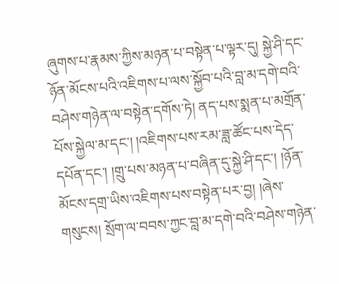ཞུགས་པ་རྣམས་ཀྱིས་མཉན་པ་བསྟེན་པ་ལྟར་དུ། སྐྱེ་ཤི་དང་ཉོན་མོངས་པའི་འཇིགས་པ་ལས་སྐྱོབ་པའི་བླ་མ་དགེ་བའི་བཤེས་གཉེན་ལ་བསྟེན་དགོས་ཏེ། ནད་པས་སྨན་པ་མགྲོན་པོས་སྐྱེལ་མ་དང་། །འཇིགས་པས་རམ་ཟླ་ཚོང་པས་དེད་དཔོན་དང་། །གྲུ་པས་མཉན་པ་བཞིན་དུ་སྐྱེ་ཤི་དང་། །ཉོན་མོངས་དགྲ་ཡིས་འཇིགས་པས་བསྟེན་པར་བྱ། །ཞེས་གསུངས། སྲོག་ལ་བབས་ཀྱང་བླ་མ་དགེ་བའི་བཤེས་གཉེན་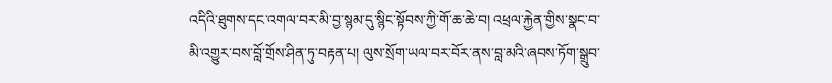འདིའི་ཐུགས་དང་འགལ་བར་མི་བྱ་སྙམ་དུ་སྙིང་སྟོབས་ཀྱི་གོ་ཆ་ཆེ་བ། འཕྲལ་རྐྱེན་གྱིས་སྣང་བ་མི་འགྱུར་བས་བློ་གྲོས་ཤིན་ཏུ་བརྟན་པ། ལུས་སྲོག་ཡལ་བར་བོར་ནས་བླ་མའི་ཞབས་ཏོག་སྒྲུབ་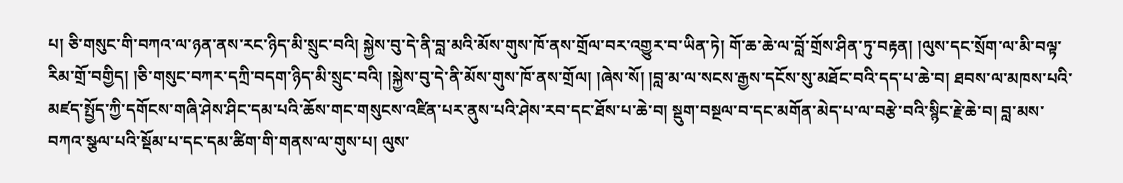པ། ཅི་གསུང་གི་བཀའ་ལ་ཉན་ནས་རང་ཉིད་མི་སྲུང་བའི། སྐྱེས་བུ་དེ་ནི་བླ་མའི་མོས་གུས་ཁོ་ནས་གྲོལ་བར་འགྱུར་བ་ཡིན་ཏེ། གོ་ཆ་ཆེ་ལ་བློ་གྲོས་ཤིན་ཏུ་བརྟན། །ལུས་དང་སྲོག་ལ་མི་བལྟ་རིམ་གྲོ་བགྱིད། །ཅི་གསུང་བཀར་དཀྲི་བདག་ཉིད་མི་སྲུང་བའི། །སྐྱེས་བུ་དེ་ནི་མོས་གུས་ཁོ་ནས་གྲོལ། །ཞེས་སོ། །བླ་མ་ལ་སངས་རྒྱས་དངོས་སུ་མཐོང་བའི་དད་པ་ཆེ་བ། ཐབས་ལ་མཁས་པའི་མཛད་སྤྱོད་ཀྱི་དགོངས་གཞི་ཤེས་ཤིང་དམ་པའི་ཆོས་གང་གསུངས་འཛིན་པར་ནུས་པའི་ཤེས་རབ་དང་ཐོས་པ་ཆེ་བ། སྡུག་བསྔལ་བ་དང་མགོན་མེད་པ་ལ་བརྩེ་བའི་སྙིང་རྗེ་ཆེ་བ། བླ་མས་བཀའ་སྩལ་པའི་སྡོམ་པ་དང་དམ་ཚིག་གི་གནས་ལ་གུས་པ། ལུས་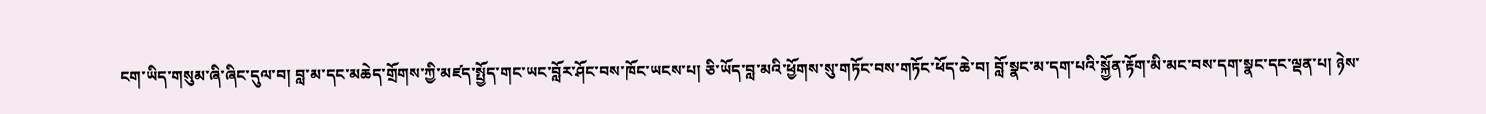ངག་ཡིད་གསུམ་ཞི་ཞིང་དུལ་བ། བླ་མ་དང་མཆེད་གྲོགས་ཀྱི་མཛད་སྤྱོད་གང་ཡང་བློར་ཤོང་བས་ཁོང་ཡངས་པ། ཅི་ཡོད་བླ་མའི་ཕྱོགས་སུ་གཏོང་བས་གཏོང་ཕོད་ཆེ་བ། བློ་སྣང་མ་དག་པའི་སྐྱོན་རྟོག་མི་མང་བས་དག་སྣང་དང་ལྡན་པ། ཉེས་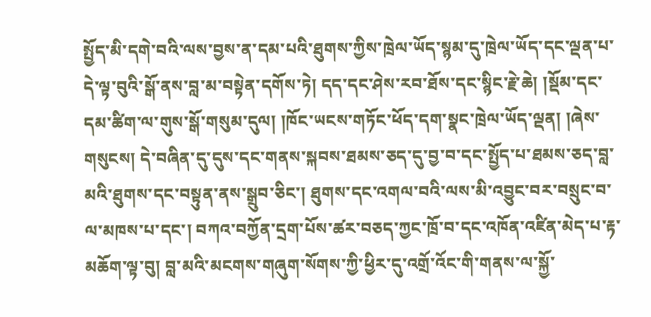སྤྱོད་མི་དགེ་བའི་ལས་བྱས་ན་དམ་པའི་ཐུགས་ཀྱིས་ཁྲེལ་ཡོད་སྙམ་དུ་ཁྲེལ་ཡོད་དང་ལྡན་པ་དེ་ལྟ་བུའི་སྒོ་ནས་བླ་མ་བསྟེན་དགོས་ཏེ། དད་དང་ཤེས་རབ་ཐོས་དང་སྙིང་རྗེ་ཆེ། །སྡོམ་དང་དམ་ཚིག་ལ་གུས་སྒོ་གསུམ་དུལ། །ཁོང་ཡངས་གཏོང་ཕོད་དག་སྣང་ཁྲེལ་ཡོད་ལྡན། །ཞེས་གསུངས། དེ་བཞིན་དུ་དུས་དང་གནས་སྐབས་ཐམས་ཅད་དུ་བྱ་བ་དང་སྤྱོད་པ་ཐམས་ཅད་བླ་མའི་ཐུགས་དང་བསྟུན་ནས་སྒྲུབ་ཅིང་། ཐུགས་དང་འགལ་བའི་ལས་མི་འབྱུང་བར་བསྲུང་བ་ལ་མཁས་པ་དང་། བཀའ་བཀྱོན་དྲག་པོས་ཚར་བཅད་ཀྱང་ཁྲོ་བ་དང་འཁོན་འཛིན་མེད་པ་རྟ་མཆོག་ལྟ་བུ། བླ་མའི་མངགས་གཞུག་སོགས་ཀྱི་ཕྱིར་དུ་འགྲོ་འོང་གི་གནས་ལ་སྐྱོ་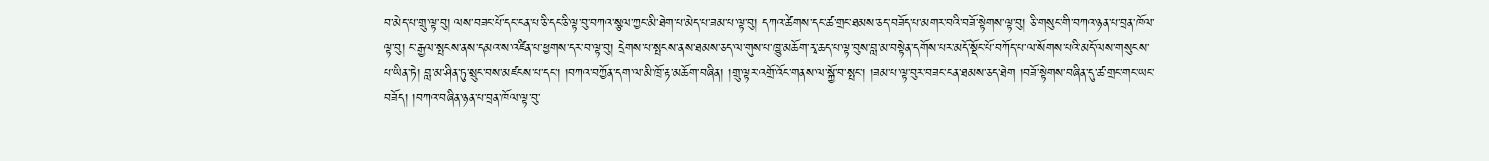བ་མེད་པ་གྲུ་ལྟ་བུ། ལས་བཟང་པོ་དང་ངན་པ་ཅི་དང་ཅི་ལྟ་བུ་བཀའ་སྩལ་ཀྱང་མི་ཐེག་པ་མེད་པ་ཟམ་པ་ལྟ་བུ། དཀའ་ཚེགས་དང་ཚ་གྲང་ཐམས་ཅད་བཟོད་པ་མགར་བའི་བཟོ་སྟེགས་ལྟ་བུ། ཅི་གསུང་གི་བཀའ་ཉན་པ་བྲན་ཁོལ་ལྟ་བུ། ང་རྒྱལ་སྤངས་ནས་དམའ་ས་འཛིན་པ་ཕྱགས་དར་བ་ལྟ་བུ། དྲེགས་པ་སྤངས་ནས་ཐམས་ཅད་ལ་གུས་པ་ཁྱུ་མཆོག་རྭ་ཆད་པ་ལྟ་བུས་བླ་མ་བསྟེན་དགོས་པར་མདོ་སྡོང་པོ་བཀོད་པ་ལ་སོགས་པའི་མདོ་ལས་གསུངས་པ་ཡིན་ཏེ། བླ་མ་ཤིན་ཏུ་སྲུང་བས་མཛངས་པ་དང་། །བཀའ་བཀྱོན་དག་ལ་མི་ཁྲོ་རྟ་མཆོག་བཞིན། །གྲུ་ལྟར་འགྲོ་འོང་གནས་ལ་སྐྱོ་བ་སྤང་། །ཟམ་པ་ལྟ་བུར་བཟང་ངན་ཐམས་ཅད་ཐེག །བཟོ་སྟེགས་བཞིན་དུ་ཚ་གྲང་གང་ཡང་བཟོད། །བཀའ་བཞིན་ཉན་པ་བྲན་ཁོལ་ལྟ་བུ་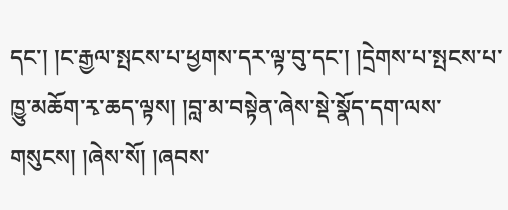དང་། །ང་རྒྱལ་སྤངས་པ་ཕྱགས་དར་ལྟ་བུ་དང་། །དྲེགས་པ་སྤངས་པ་ཁྱུ་མཆོག་རྭ་ཆད་ལྟས། །བླ་མ་བསྟེན་ཞེས་སྡེ་སྣོད་དག་ལས་གསུངས། །ཞེས་སོ། །ཞབས་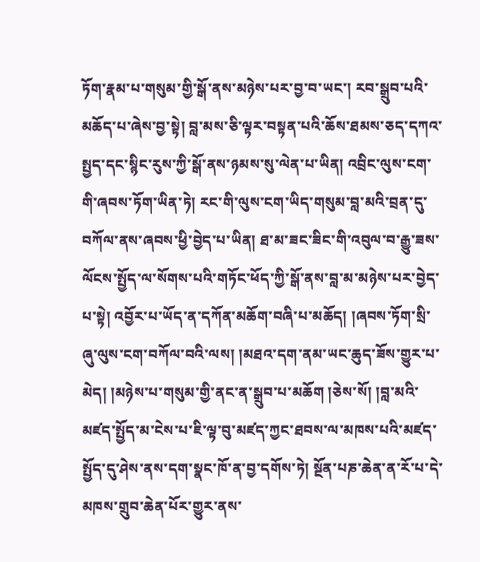ཏོག་རྣམ་པ་གསུམ་གྱི་སྒོ་ནས་མཉེས་པར་བྱ་བ་ཡང་། རབ་སྒྲུབ་པའི་མཆོད་པ་ཞེས་བྱ་སྟེ། བླ་མས་ཅི་ལྟར་བསྟན་པའི་ཆོས་ཐམས་ཅད་དཀའ་སྤྱད་དང་སྙིང་རུས་ཀྱི་སྒོ་ནས་ཉམས་སུ་ལེན་པ་ཡིན། འབྲིང་ལུས་ངག་གི་ཞབས་ཏོག་ཡིན་ཏེ། རང་གི་ལུས་ངག་ཡིད་གསུམ་བླ་མའི་བྲན་དུ་བཀོལ་ནས་ཞབས་ཕྱི་བྱེད་པ་ཡིན། ཐ་མ་ཟང་ཟིང་གི་འབུལ་བ་རྒྱུ་ཟས་ལོངས་སྤྱོད་ལ་སོགས་པའི་གཏོང་ཕོད་ཀྱི་སྒོ་ནས་བླ་མ་མཉེས་པར་བྱེད་པ་སྟེ། འབྱོར་པ་ཡོད་ན་དཀོན་མཆོག་བཞི་པ་མཆོད། །ཞབས་ཏོག་སྲི་ཞུ་ལུས་ངག་བཀོལ་བའི་ལས། །མཐའ་དག་ནམ་ཡང་ཆུད་ཟོས་གྱུར་པ་མེད། །མཉེས་པ་གསུམ་གྱི་ནང་ན་སྒྲུབ་པ་མཆོག །ཅེས་སོ། །བླ་མའི་མཛད་སྤྱོད་མ་ངེས་པ་ཇི་ལྟ་བུ་མཛད་ཀྱང་ཐབས་ལ་མཁས་པའི་མཛད་སྤྱོད་དུ་ཤེས་ནས་དག་སྣང་ཁོ་ན་བྱ་དགོས་ཏེ། སྔོན་པཎ་ཆེན་ན་རོ་པ་དེ་མཁས་གྲུབ་ཆེན་པོར་གྱུར་ནས་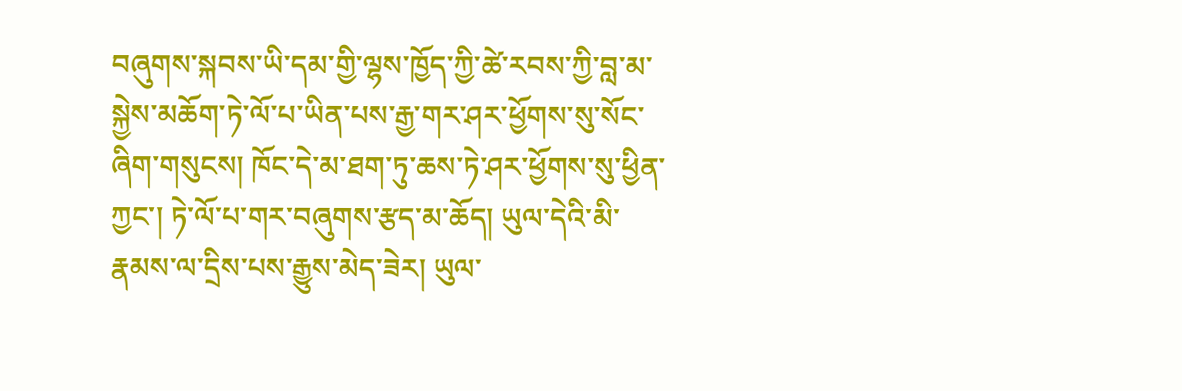བཞུགས་སྐབས་ཡི་དམ་གྱི་ལྷས་ཁྱོད་ཀྱི་ཚེ་རབས་ཀྱི་བླ་མ་སྐྱེས་མཆོག་ཏེ་ལོ་པ་ཡིན་པས་རྒྱ་གར་ཤར་ཕྱོགས་སུ་སོང་ཞིག་གསུངས། ཁོང་དེ་མ་ཐག་ཏུ་ཆས་ཏེ་ཤར་ཕྱོགས་སུ་ཕྱིན་ཀྱང་། ཏེ་ལོ་པ་གར་བཞུགས་རྩད་མ་ཆོད། ཡུལ་དེའི་མི་རྣམས་ལ་དྲིས་པས་རྒྱུས་མེད་ཟེར། ཡུལ་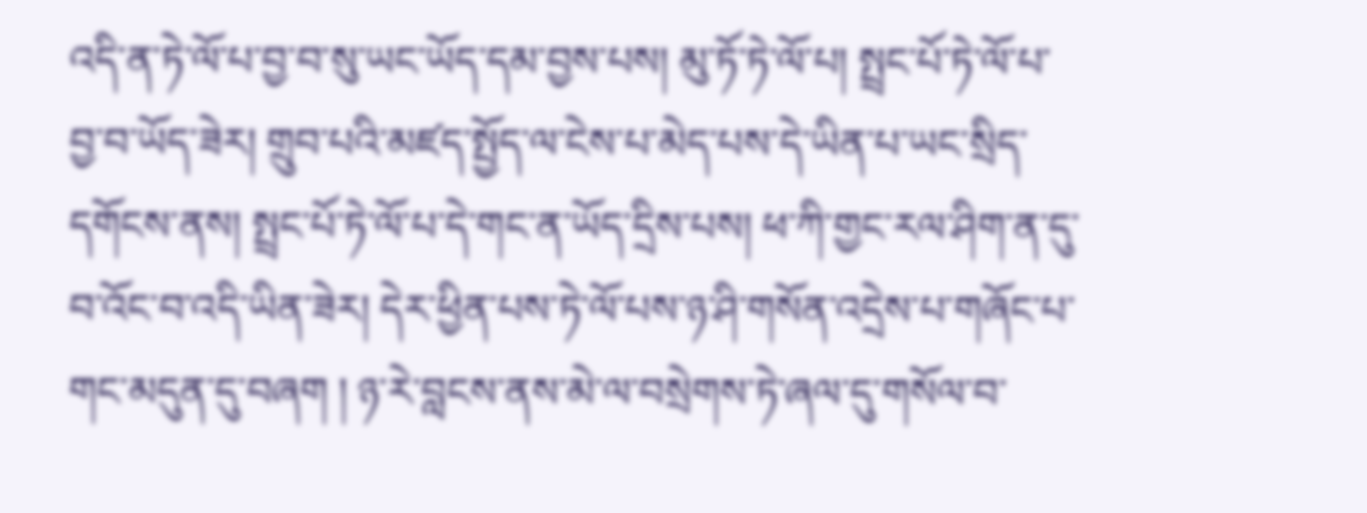འདི་ན་ཏེ་ལོ་པ་བྱ་བ་སུ་ཡང་ཡོད་དམ་བྱས་པས། མུ་ཏོ་ཏེ་ལོ་པ། སྤྲང་པོ་ཏེ་ལོ་པ་བྱ་བ་ཡོད་ཟེར། གྲུབ་པའི་མཛད་སྤྱོད་ལ་ངེས་པ་མེད་པས་དེ་ཡིན་པ་ཡང་སྲིད་དགོངས་ནས། སྤྲང་པོ་ཏེ་ལོ་པ་དེ་གང་ན་ཡོད་དྲིས་པས། ཕ་ཀི་གྱང་རལ་ཤིག་ན་དུ་བ་འོང་བ་འདི་ཡིན་ཟེར། དེར་ཕྱིན་པས་ཏེ་ལོ་པས་ཉ་ཤི་གསོན་འདྲེས་པ་གཞོང་པ་གང་མདུན་དུ་བཞག ། ཉ་རེ་བླངས་ནས་མེ་ལ་བསྲེགས་ཏེ་ཞལ་དུ་གསོལ་བ་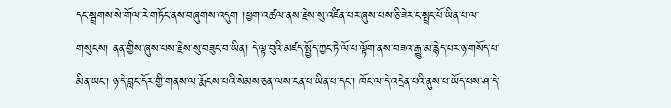དང་སྦྲགས་སེ་གོལ་རེ་གཏོང་ནས་བཞུགས་འདུག །ཕྱག་འཚལ་ནས་རྗེས་སུ་འཛིན་པར་ཞུས་པས་ཅི་ཟེར་ང་སྤྲང་པོ་ཡིན་པ་ལ་གསུངས། ནན་གྱིས་ཞུས་པས་རྗེས་སུ་བཟུང་བ་ཡིན། དེ་ལྟ་བུའི་མཛད་སྤྱོད་ཀྱང་ཏེ་ལོ་པ་ལྟོག་ནས་བཟའ་རྒྱུ་མ་རྙེད་པར་ཉ་གསོད་པ་མིན་ཡང་། ཉ་དེ་བླང་དོར་གྱི་གནས་ལ་རྨོངས་པའི་སེམས་ཅན་ལས་ངན་པ་ཡིན་པ་དང་། ཁོང་ལ་དེ་འདྲེན་པའི་ནུས་པ་ཡོད་པས་ཤ་དེ་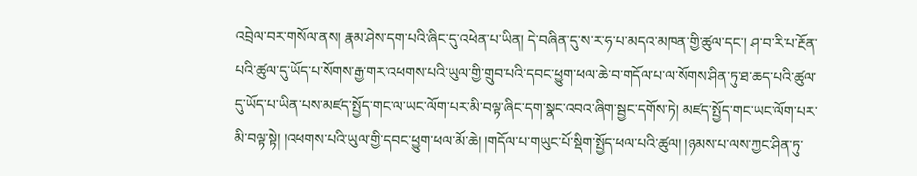འབྲེལ་བར་གསོལ་ནས། རྣམ་ཤེས་དག་པའི་ཞིང་དུ་འཕེན་པ་ཡིན། དེ་བཞིན་དུ་ས་ར་ཧ་པ་མདའ་མཁན་གྱི་ཚུལ་དང་། ཤ་བ་རི་པ་རྔོན་པའི་ཚུལ་དུ་ཡོད་པ་སོགས་རྒྱ་གར་འཕགས་པའི་ཡུལ་གྱི་གྲུབ་པའི་དབང་ཕྱུག་ཕལ་ཆེ་བ་གདོལ་པ་ལ་སོགས་ཤིན་ཏུ་ཐ་ཆད་པའི་ཚུལ་དུ་ཡོད་པ་ཡིན་པས་མཛད་སྤྱོད་གང་ལ་ཡང་ལོག་པར་མི་བལྟ་ཞིང་དག་སྣང་འབའ་ཞིག་སྦྱང་དགོས་ཏེ། མཛད་སྤྱོད་གང་ཡང་ལོག་པར་མི་བལྟ་སྟེ། །འཕགས་པའི་ཡུལ་གྱི་དབང་ཕྱུག་ཕལ་མོ་ཆེ། །གདོལ་པ་གཡུང་པོ་སྡིག་སྤྱོད་ཕལ་པའི་ཚུལ། །ཉམས་པ་ལས་ཀྱང་ཤིན་ཏུ་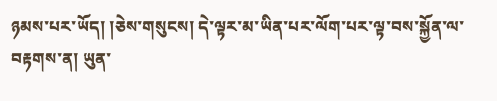ཉམས་པར་ཡོད། །ཅེས་གསུངས། དེ་ལྟར་མ་ཡིན་པར་ལོག་པར་ལྟ་བས་སྐྱོན་ལ་བརྟགས་ན། ཡུན་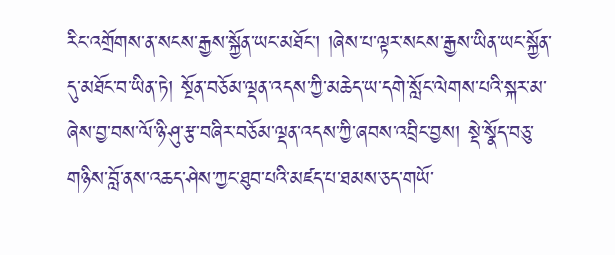རིང་འགྲོགས་ན་སངས་རྒྱས་སྐྱོན་ཡང་མཐོང་། །ཞེས་པ་ལྟར་སངས་རྒྱས་ཡིན་ཡང་སྐྱོན་དུ་མཐོང་བ་ཡིན་ཏེ། སྔོན་བཅོམ་ལྡན་འདས་ཀྱི་མཆེད་ཡ་དགེ་སློང་ལེགས་པའི་སྐར་མ་ཞེས་བྱ་བས་ལོ་ཉི་ཤུ་རྩ་བཞིར་བཅོམ་ལྡན་འདས་ཀྱི་ཞབས་འབྲིང་བྱས། སྡེ་སྣོད་བཅུ་གཉིས་བློ་ནས་འཆད་ཤེས་ཀྱང་ཐུབ་པའི་མཛད་པ་ཐམས་ཅད་གཡོ་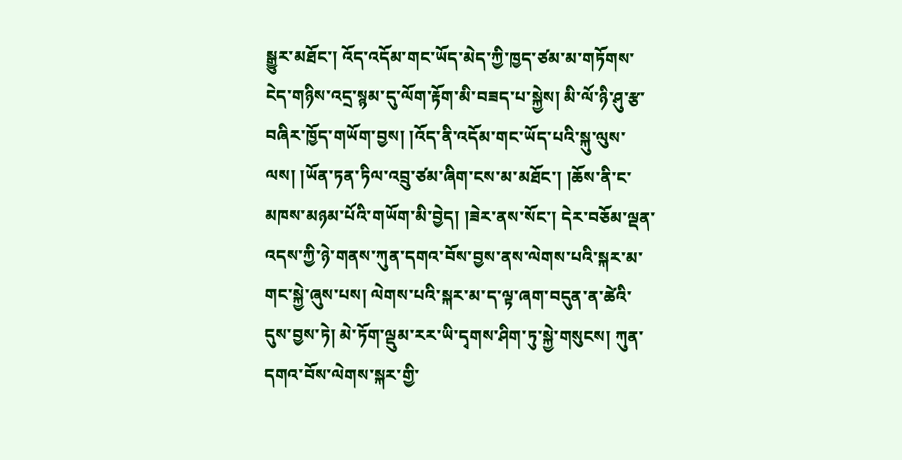སྒྱུར་མཐོང་། འོད་འདོམ་གང་ཡོད་མེད་ཀྱི་ཁྱད་ཙམ་མ་གཏོགས་ངེད་གཉིས་འདྲ་སྙམ་དུ་ལོག་རྟོག་མི་བཟད་པ་སྐྱེས། མི་ལོ་ཉི་ཤུ་རྩ་བཞིར་ཁྱོད་གཡོག་བྱས། །འོད་ནི་འདོམ་གང་ཡོད་པའི་སྐུ་ལུས་ལས། །ཡོན་ཏན་ཏིལ་འབྲུ་ཙམ་ཞིག་ངས་མ་མཐོང་། །ཆོས་ནི་ང་མཁས་མཉམ་པོའི་གཡོག་མི་བྱེད། །ཟེར་ནས་སོང་། དེར་བཅོམ་ལྡན་འདས་ཀྱི་ཉེ་གནས་ཀུན་དགའ་བོས་བྱས་ནས་ལེགས་པའི་སྐར་མ་གང་སྐྱེ་ཞུས་པས། ལེགས་པའི་སྐར་མ་ད་ལྟ་ཞག་བདུན་ན་ཚེའི་དུས་བྱས་ཏེ། མེ་ཏོག་ལྡུམ་རར་ཡི་དྭགས་ཤིག་ཏུ་སྐྱེ་གསུངས། ཀུན་དགའ་བོས་ལེགས་སྐར་གྱི་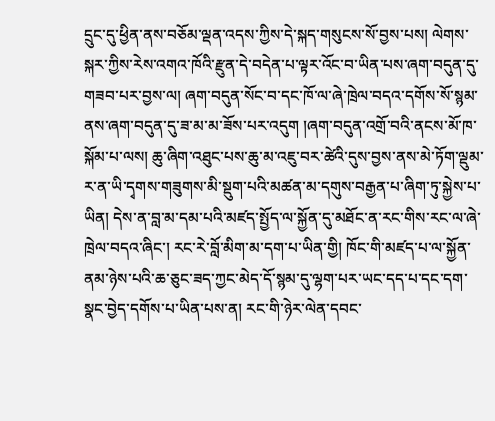དྲུང་དུ་ཕྱིན་ནས་བཅོམ་ལྡན་འདས་ཀྱིས་དེ་སྐད་གསུངས་སོ་བྱས་པས། ལེགས་སྐར་ཀྱིས་རེས་འགའ་ཁོའི་རྫུན་དེ་བདེན་པ་ལྟར་འོང་བ་ཡིན་པས་ཞག་བདུན་དུ་གཟབ་པར་བྱས་ལ། ཞག་བདུན་སོང་བ་དང་ཁོ་ལ་ཞེ་ཁྲེལ་བདའ་དགོས་སོ་སྙམ་ནས་ཞག་བདུན་དུ་ཟ་མ་མ་ཟོས་པར་འདུག །ཞག་བདུན་འགྲོ་བའི་ནངས་མོ་ཁ་སྐོམ་པ་ལས། ཆུ་ཞིག་འཐུང་པས་ཆུ་མ་འཇུ་བར་ཚེའི་དུས་བྱས་ནས་མེ་ཏོག་ལྡུམ་ར་ན་ཡི་དྭགས་གཟུགས་མི་སྡུག་པའི་མཚན་མ་དགུས་བརྒྱན་པ་ཞིག་ཏུ་སྐྱེས་པ་ཡིན། དེས་ན་བླ་མ་དམ་པའི་མཛད་སྤྱོད་ལ་སྐྱོན་དུ་མཐོང་ན་རང་གིས་རང་ལ་ཞེ་ཁྲེལ་བདའ་ཞིང་། རང་རེ་བློ་མིག་མ་དག་པ་ཡིན་གྱི། ཁོང་གི་མཛད་པ་ལ་སྐྱོན་ནམ་ཉེས་པའི་ཆ་ཅུང་ཟད་ཀྱང་མེད་དོ་སྙམ་དུ་ལྷག་པར་ཡང་དད་པ་དང་དག་སྣང་བྱེད་དགོས་པ་ཡིན་པས་ན། རང་གི་ཉེར་ལེན་དབང་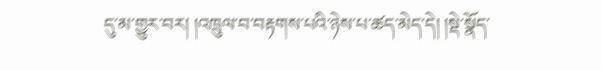དུ་མ་གྱུར་བར། །འཁྲུལ་བ་བརྟགས་པའི་ཉེས་པ་ཚད་མེད་དེ། །སྡེ་སྣོད་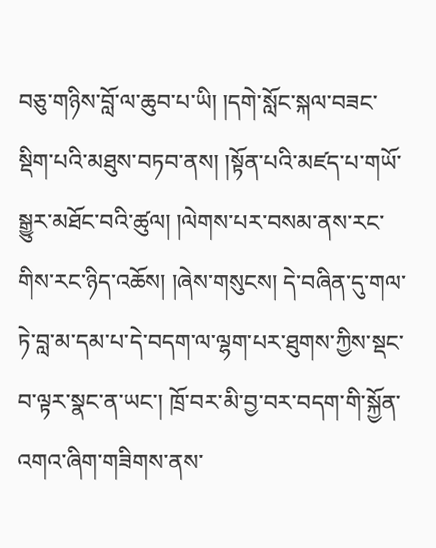བཅུ་གཉིས་བློ་ལ་ཆུབ་པ་ཡི། །དགེ་སློང་སྐལ་བཟང་སྡིག་པའི་མཐུས་བཏབ་ནས། །སྟོན་པའི་མཛད་པ་གཡོ་སྒྱུར་མཐོང་བའི་ཚུལ། །ལེགས་པར་བསམ་ནས་རང་གིས་རང་ཉིད་འཆོས། །ཞེས་གསུངས། དེ་བཞིན་དུ་གལ་ཏེ་བླ་མ་དམ་པ་དེ་བདག་ལ་ལྷག་པར་ཐུགས་ཀྱིས་སྡང་བ་ལྟར་སྣང་ན་ཡང་། ཁྲོ་བར་མི་བྱ་བར་བདག་གི་སྐྱོན་འགའ་ཞིག་གཟིགས་ནས་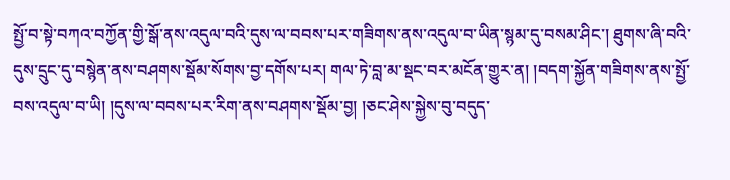སྤྱོ་བ་སྟེ་བཀའ་བཀྱོན་གྱི་སྒོ་ནས་འདུལ་བའི་དུས་ལ་བབས་པར་གཟིགས་ནས་འདུལ་བ་ཡིན་སྙམ་དུ་བསམ་ཤིང་། ཐུགས་ཞི་བའི་དུས་དྲུང་དུ་བསྙེན་ནས་བཤགས་སྡོམ་སོགས་བྱ་དགོས་པར། གལ་ཏེ་བླ་མ་སྡང་བར་མངོན་གྱུར་ན། །བདག་སྐྱོན་གཟིགས་ནས་སྤྱོ་བས་འདུལ་བ་ཡི། །དུས་ལ་བབས་པར་རིག་ནས་བཤགས་སྡོམ་བྱ། །ཅང་ཤེས་སྐྱེས་བུ་བདུད་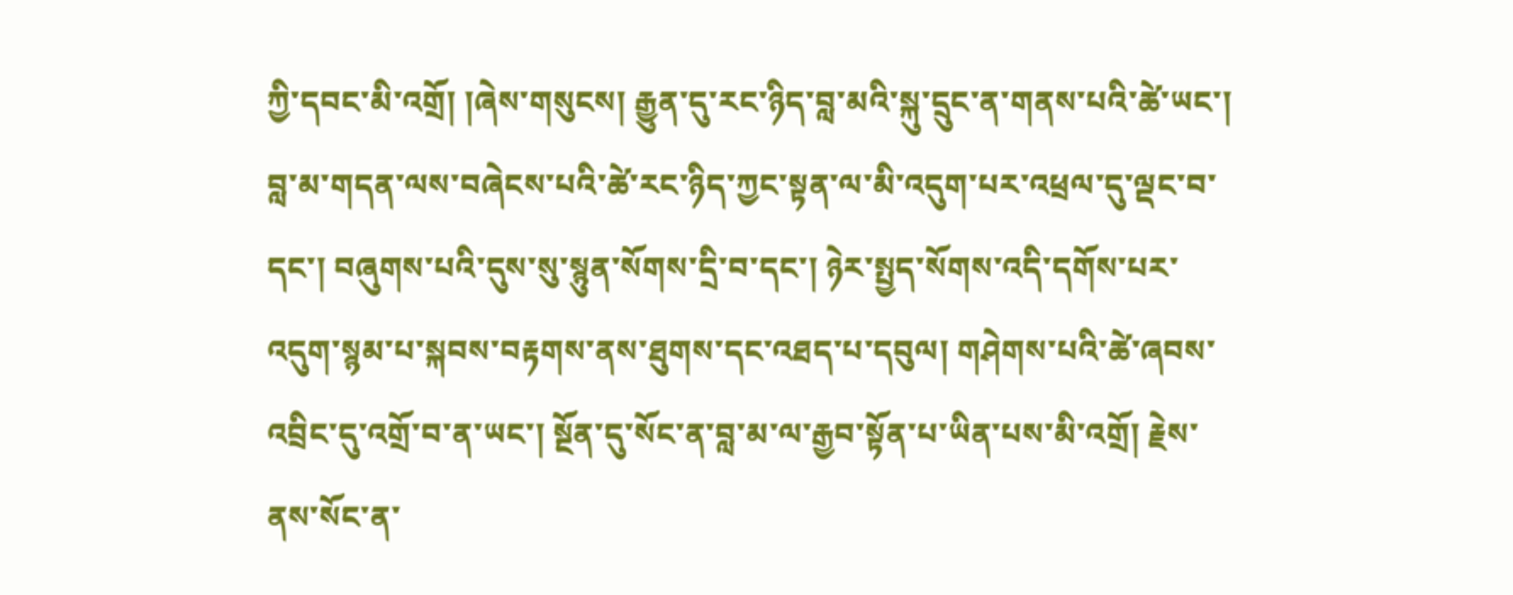ཀྱི་དབང་མི་འགྲོ། །ཞེས་གསུངས། རྒྱུན་དུ་རང་ཉིད་བླ་མའི་སྐུ་དྲུང་ན་གནས་པའི་ཚེ་ཡང་། བླ་མ་གདན་ལས་བཞེངས་པའི་ཚེ་རང་ཉིད་ཀྱང་སྟན་ལ་མི་འདུག་པར་འཕྲལ་དུ་ལྡང་བ་དང་། བཞུགས་པའི་དུས་སུ་སྙུན་སོགས་དྲི་བ་དང་། ཉེར་སྤྱད་སོགས་འདི་དགོས་པར་འདུག་སྙམ་པ་སྐབས་བརྟགས་ནས་ཐུགས་དང་འཐད་པ་དབུལ། གཤེགས་པའི་ཚེ་ཞབས་འབྲིང་དུ་འགྲོ་བ་ན་ཡང་། སྔོན་དུ་སོང་ན་བླ་མ་ལ་རྒྱབ་སྟོན་པ་ཡིན་པས་མི་འགྲོ། རྗེས་ནས་སོང་ན་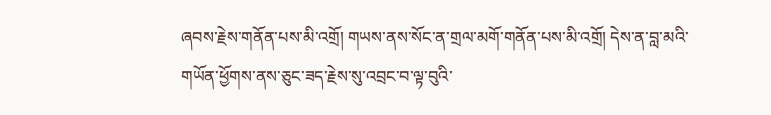ཞབས་རྗེས་གནོན་པས་མི་འགྲོ། གཡས་ནས་སོང་ན་གྲལ་མགོ་གནོན་པས་མི་འགྲོ། དེས་ན་བླ་མའི་གཡོན་ཕྱོགས་ནས་ཅུང་ཟད་རྗེས་སུ་འབྲང་བ་ལྟ་བུའི་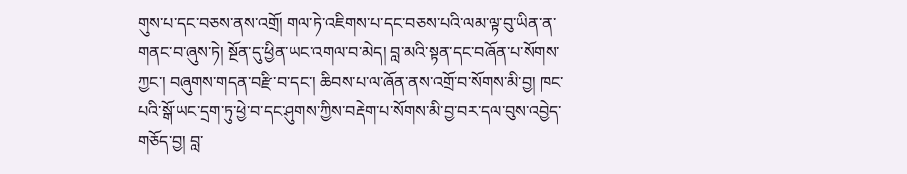གུས་པ་དང་བཅས་ནས་འགྲོ། གལ་ཏེ་འཇིགས་པ་དང་བཅས་པའི་ལམ་ལྟ་བུ་ཡིན་ན་གནང་བ་ཞུས་ཏེ། སྔོན་དུ་ཕྱིན་ཡང་འགལ་བ་མེད། བླ་མའི་སྟན་དང་བཞོན་པ་སོགས་ཀྱང་། བཞུགས་གདན་བརྫི་བ་དང་། ཆིབས་པ་ལ་ཞོན་ནས་འགྲོ་བ་སོགས་མི་བྱ། ཁང་པའི་སྒོ་ཡང་དྲག་ཏུ་ཕྱེ་བ་དང་ཤུགས་ཀྱིས་བརྡེག་པ་སོགས་མི་བྱ་བར་དལ་བུས་འབྱེད་གཅོད་བྱ། བླ་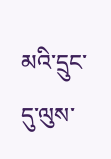མའི་དྲུང་དུ་ལུས་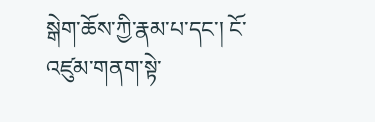སྒེག་ཆོས་ཀྱི་རྣམ་པ་དང་། ངོ་འཛུམ་གནག་སྟེ་